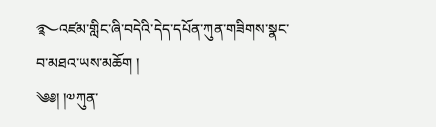࿐འཛམ་གླིང་ཞི་བདེའི་དེད་དཔོན་ཀུན་གཟིགས་སྣང་བ་མཐའ་ཡས་མཆོག །
༄༅། །༧ཀུན་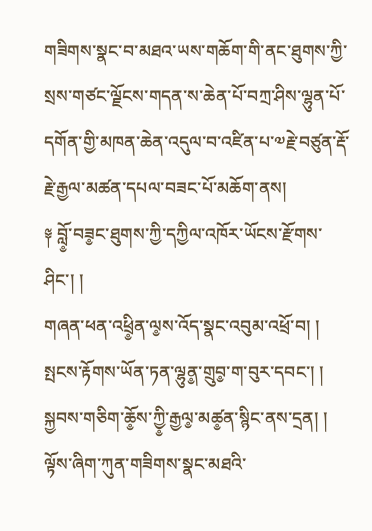གཟིགས་སྣང་བ་མཐའ་ཡས་གཆོག་གི་ནང་ཐུགས་ཀྱི་སྲས་གཙང་ལྗོངས་གདན་ས་ཆེན་པོ་བཀྲ་ཤིས་ལྷུན་པོ་དགོན་གྱི་མཁན་ཆེན་འདུལ་བ་འཛིན་པ་༧རྗེ་བཙུན་རྡོ་རྗེ་རྒྱལ་མཚན་དཔལ་བཟང་པོ་མཆོག་ནས།
༈ བློ༵་བཟ༵ང་ཐུགས་ཀྱི་དཀྱིལ་འཁོར་ཡོངས་རྫོགས་ཤིང་། །
གཞན་ཕན་འཕྲི༵ན་ལ༵ས་འོད་སྣང་འབུམ་འཕྲོ་བ། །
སྤངས་རྟོགས་ཡོན་ཏན་ལྷུན༵་གྲུབ༵་ག་བུར་དབང་། །
སྐྱབས་གཅིག་ཆོ༵ས་ཀྱི༵་རྒྱལ༵་མཚ༵ན་སྙིང་ནས་དྲན། །
ལྟོས་ཞིག་ཀུན་གཟིགས་སྣང་མཐའི་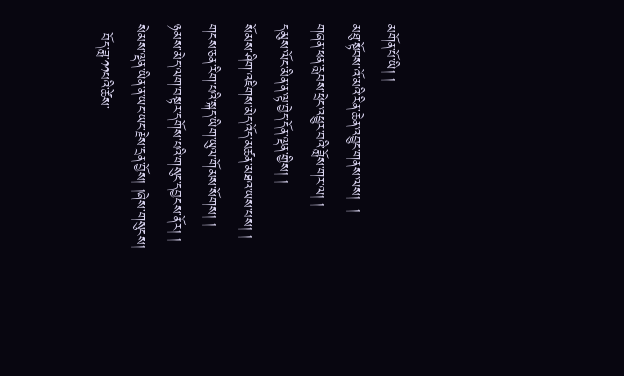མགོན་པོ་ཡི། །
མཐུ་སྟོབས་འོ་མའི་རིན་ཆེན་འབྱུང་གནས་ལས།  །
གཞན་ཕན་རླབས་ཕྲེང་འཕྱུར་བའི་ཟློས་གར་ལ། །
དམུས་ལོང་མིན་ན་ལྟ་བྱེད་དོན་ལྡན་གྱིས། །
སོམས་ཤིག་འཇིགས་མེད་འོད་མཚན་མཐའ་ཡས་པས། །
གངས་ཅན་རིག་པའི་སྐད་ཡིག་ཡུལ་གོམས་སོགས། །
ཉམས་མེད་ལག་བསྟར་དགོས་པའི་གསུང་དབྱངས་ནོར། །
སེམས་ལྡན་ཡིན་ན་ཡང་ཡང་རྗེས་དྲན་བྱོས། །ཞེས་གསུངས།
  བོད་ཟླ་༡༡པའི་ཚེས་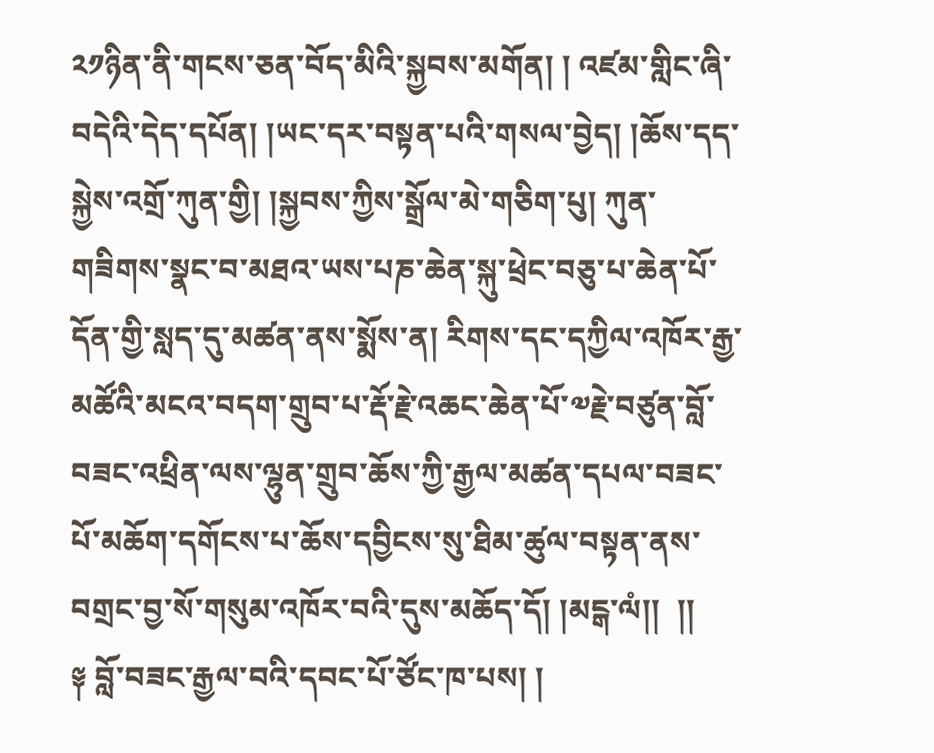༢༡ཉིན་ནི་གངས་ཅན་བོད་མིའི་སྐྱབས་མགོན། ། འཛམ་གླིང་ཞི་བདེའི་དེད་དཔོན། །ཡང་དར་བསྟན་པའི་གསལ་བྱེད། །ཆོས་དད་སྐྱེས་འགྲོ་ཀུན་གྱི། །སྐྱབས་ཀྱིས་སྒྲོལ་མེ་གཅིག་པུ། ཀུན་གཟིགས་སྣང་བ་མཐའ་ཡས་པཎ་ཆེན་སྐུ་ཕྲེང་བཅུ་པ་ཆེན་པོ་དོན་གྱི་སླད་དུ་མཚན་ནས་སྨོས་ན། རིགས་དང་དཀྱིལ་འཁོར་རྒྱ་མཚོའི་མངའ་བདག་གྲུབ་པ་རྡོ་རྗེ་འཆང་ཆེན་པོ་༧རྗེ་བཙུན་བློ་བཟང་འཕྲིན་ལས་ལྷུན་གྲུབ་ཆོས་ཀྱི་རྒྱལ་མཚན་དཔལ་བཟང་པོ་མཆོག་དགོངས་པ་ཆོས་དབྱིངས་སུ་ཐིམ་ཚུལ་བསྟན་ནས་བགྲང་བྱ་སོ་གསུམ་འཁོར་བའི་དུས་མཆོད་དོ། །མངྒ་ལཾ།།  །།
༈ བློ་བཟང་རྒྱལ་བའི་དབང་པོ་ཙོང་ཁ་པས། །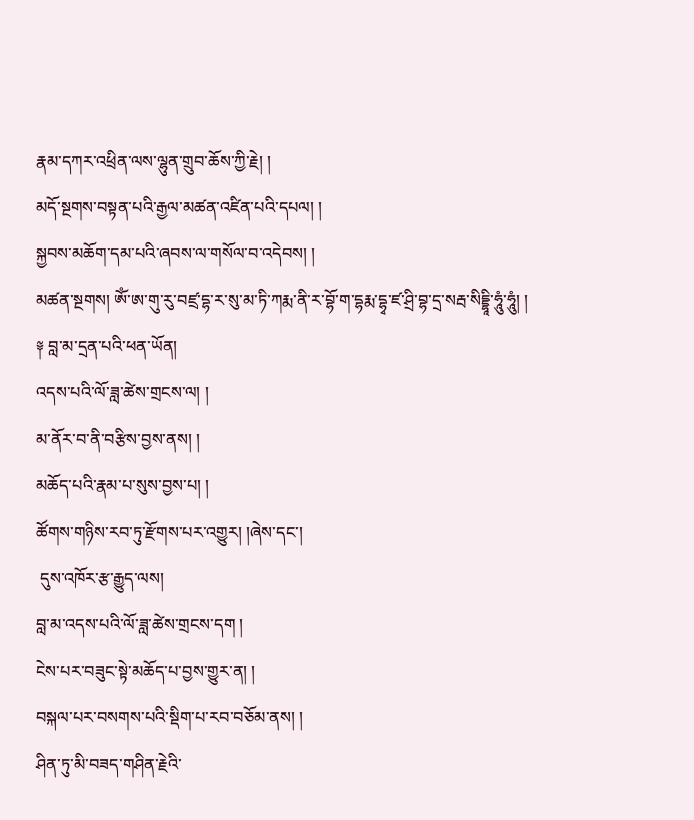རྣམ་དཀར་འཕྲིན་ལས་ལྷུན་གྲུབ་ཆོས་ཀྱི་རྗེ། །
མདོ་སྔགས་བསྟན་པའི་རྒྱལ་མཚན་འཛིན་པའི་དཔལ། །
སྐྱབས་མཆོག་དམ་པའི་ཞབས་ལ་གསོལ་བ་འདེབས། །
མཚན་སྔགས། ཨོཾ་ཨ་གུ་རུ་བཛྲ་དྷ་ར་སུ་མ་ཏི་ཀརྨ་ནི་ར་བྷོ་ག་དྷརྨ་དྷྭ་ཛ་ཤྲི་བྷ་དྲ་སརྦ་སིདྡྷཱི་ཧཱུཾ་ཧཱུཾ། །
༈ བླ་མ་དྲན་པའི་ཕན་ཡོན།
འདས་པའི་ལོ་ཟླ་ཚེས་གྲངས་ལ། །
མ་ནོར་བ་ནི་བརྩིས་བྱས་ནས། །
མཆོད་པའི་རྣམ་པ་སུས་བྱས་པ། །
ཚོགས་གཉིས་རབ་ཏུ་རྫོགས་པར་འགྱུར། །ཞེས་དང་།
 དུས་འཁོར་རྩ་རྒྱུད་ལས།
བླ་མ་འདས་པའི་ལོ་ཟླ་ཚེས་གྲངས་དག །
ངེས་པར་བཟུང་སྟེ་མཆོད་པ་བྱས་གྱུར་ན། །
བསྐལ་པར་བསགས་པའི་སྡིག་པ་རབ་བཅོམ་ནས། །
ཤིན་ཏུ་མི་བཟད་གཤིན་རྗེའི་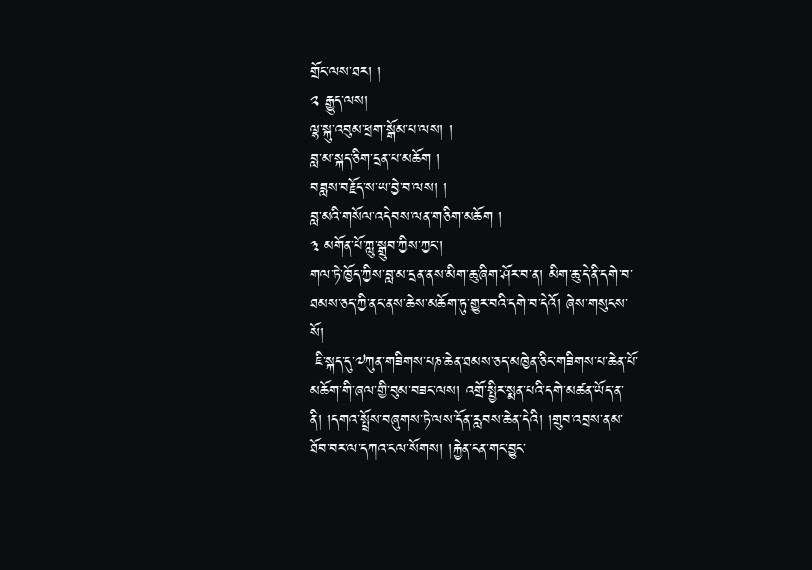གྲོང་ལས་ཐར། །
༢ རྒྱུད་ལས།
ལྷ་སྐུ་འབུམ་ཕྲག་སྒོམ་པ་ལས། །
བླ་མ་སྐད་ཅིག་དྲན་པ་མཆོག །
བཟླས་བརྗོད་ས་ཡ་བྱེ་བ་ལས། །
བླ་མའི་གསོལ་འདེབས་ལན་གཅིག་མཆོག །
༣ མགོན་པོ་ཀླུ་སྒྲུབ་ཀྱིས་ཀྱང་།
གལ་ཏེ་ཁྱོད་ཀྱིས་བླ་མ་དྲན་ནས་མིག་ཆུ་ཞིག་ཤོར་བ་ན། མིག་ཆུ་དེ་ནི་དགེ་བ་ཐམས་ཅད་ཀྱི་ནང་ནས་ཆེས་མཆོག་ཏུ་གྱུར་བའི་དགེ་བ་དེའོ། ཞེས་གསུངས་སོ།
 ཇི་སྐད་དུ་༧ཀུན་གཟིགས་པཎ་ཆེན་ཐམས་ཅད་མཁྱེན་ཅིང་གཟིགས་པ་ཆེན་པོ་མཆོག་གི་ཞལ་གྱི་བུམ་བཟང་ལས། འགྲོ་སྤྱིར་སྨན་པའི་དགེ་མཚན་ཡོད་ན་ནི། །དགའ་སྤྲོས་བཞུགས་ཏེ་ལས་དོན་རླབས་ཆེན་དེའི། །གྲུབ་འབྲས་ནམ་ཐོབ་བར་ལ་དཀའ་ངལ་སོགས། །རྐྱེན་ངན་གང་བྱུང་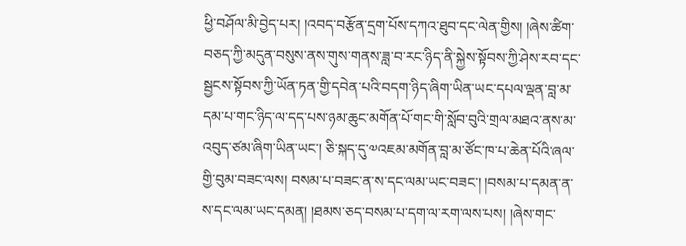ཕྱི་བཤོལ་མི་བྱེད་པར། །འབད་བརྩོན་དྲག་པོས་དཀའ་ཐུབ་དང་ལེན་གྱིས། །ཞེས་ཚིག་བཅད་ཀྱི་མདུན་བསུས་ནས་གུས་གནས་ཟླ་བ་རང་ཉིད་ནི་སྐྱེས་སྟོབས་ཀྱི་ཤེས་རབ་དང་སྦྱངས་སྟོབས་ཀྱི་ཡོན་ཏན་གྱི་དབེན་པའི་བདག་ཉིད་ཞིག་ཡིན་ཡང་དཔལ་ལྡན་བླ་མ་དམ་པ་གང་ཉིད་ལ་དད་པས་ཉམ་ཆུང་མགོན་པོ་གང་གི་སློབ་བུའི་གྲལ་མཐའ་ནས་མ་འབུད་ཙམ་ཞིག་ཡིན་ཡང་། ཅི་སྐད་དུ་༧འཇམ་མགོན་བླ་མ་ཙོང་ཁ་པ་ཆེན་པོའི་ཞལ་གྱི་བུམ་བཟང་ལས། བསམ་པ་བཟང་ན་ས་དང་ལམ་ཡང་བཟང་། །བསམ་པ་དམན་ན་ས་དང་ལམ་ཡང་དམན། །ཐམས་ཅད་བསམ་པ་དག་ལ་རག་ལས་པས། །ཞེས་གང་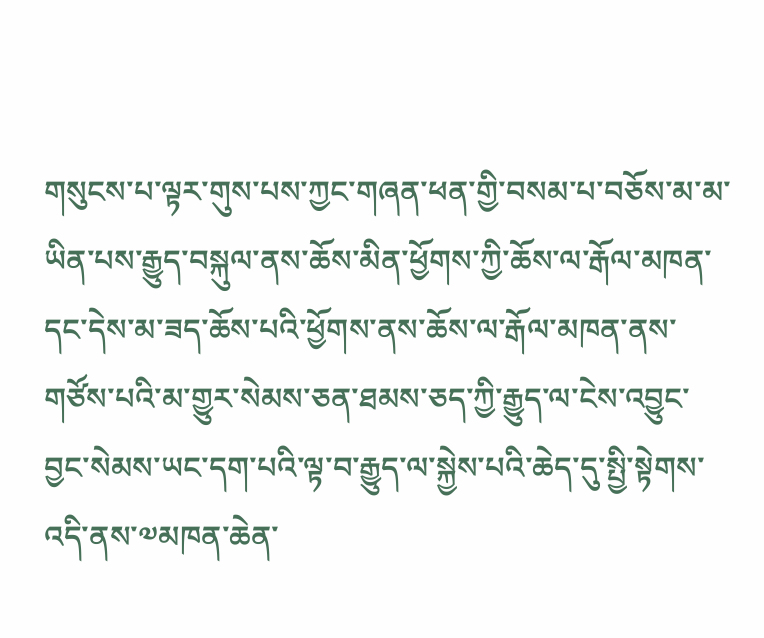གསུངས་པ་ལྟར་གུས་པས་ཀྱང་གཞན་ཕན་གྱི་བསམ་པ་བཅོས་མ་མ་ཡིན་པས་རྒྱུད་བསྐུལ་ནས་ཆོས་མིན་ཕྱོགས་ཀྱི་ཆོས་ལ་རྒོལ་མཁན་དང་དེས་མ་ཟད་ཆོས་པའི་ཕྱོགས་ནས་ཆོས་ལ་རྒོལ་མཁན་ནས་གཙོས་པའི་མ་གྱུར་སེམས་ཅན་ཐམས་ཅད་ཀྱི་རྒྱུད་ལ་ངེས་འབྱུང་བྱང་སེམས་ཡང་དག་པའི་ལྟ་བ་རྒྱུད་ལ་སྐྱེས་པའི་ཆེད་དུ་སྤྱི་སྟེགས་འདི་ནས་༧མཁན་ཆེན་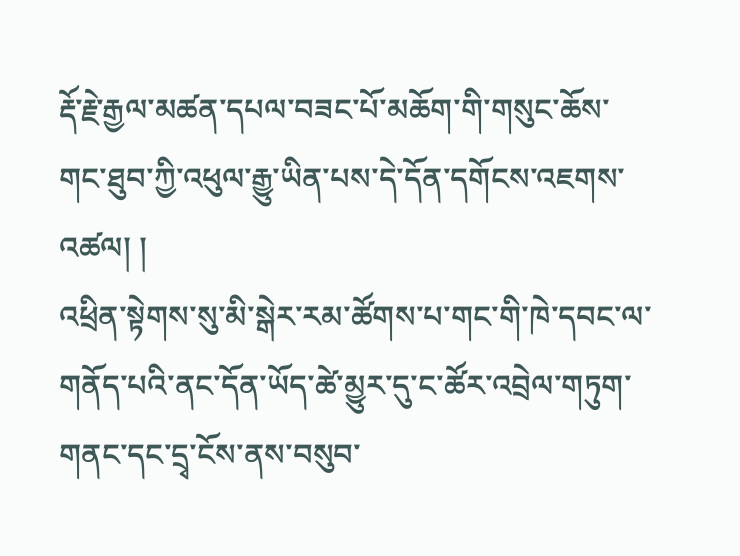རྡོ་རྗེ་རྒྱལ་མཚན་དཔལ་བཟང་པོ་མཆོག་གི་གསུང་ཆོས་གང་ཐུབ་ཀྱི་འཕུལ་རྒྱུ་ཡིན་པས་དེ་དོན་དགོངས་འཇགས་འཚལ། །
འཕྲིན་སྟེགས་སུ་མི་སྒེར་རམ་ཚོགས་པ་གང་གི་ཁེ་དབང་ལ་གནོད་པའི་ནང་དོན་ཡོད་ཚེ་མྱུར་དུ་ང་ཚོར་འབྲེལ་གཏུག་གནང་དང་དྲྭ་ངོས་ནས་བསུབ་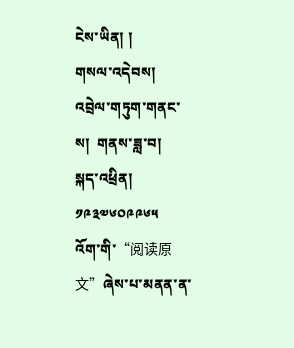ངེས་ཡིན། །
གསལ་འདེབས།
འབྲེལ་གཏུག་གནང་ས།  གནས་ཟླ་བ།
སྐད་འཕྲིན།  ༡༩༣༧༦༠༩༩༦༥
འོག་གི་“阅读原文”ཞེས་པ་མནན་ན་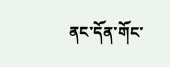ནང་དོན་གོང་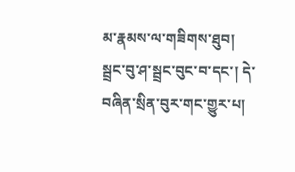མ་རྣམས་ལ་གཟིགས་ཐུབ།
སྦྲང་བུ་ཤ་སྦྲང་བུང་བ་དང་། དེ་བཞིན་སྲིན་བུར་གང་གྱུར་པ།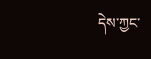དེས་ཀྱང་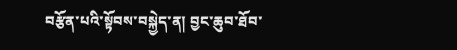བརྩོན་པའི་སྟོབས་བསྐྱེད་ན། བྱང་ཆུབ་ཐོབ་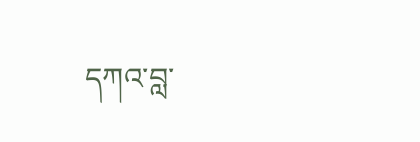དཀའ་བླ་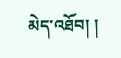མེད་འཐོབ། །